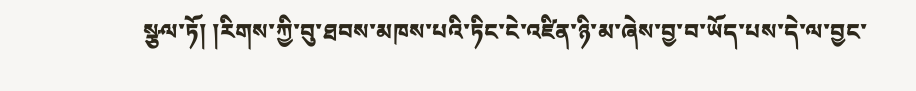སྩལ་ཏོ། །རིགས་ཀྱི་བུ་ཐབས་མཁས་པའི་ཏིང་ངེ་འཛིན་ཉི་མ་ཞེས་བྱ་བ་ཡོད་པས་དེ་ལ་བྱང་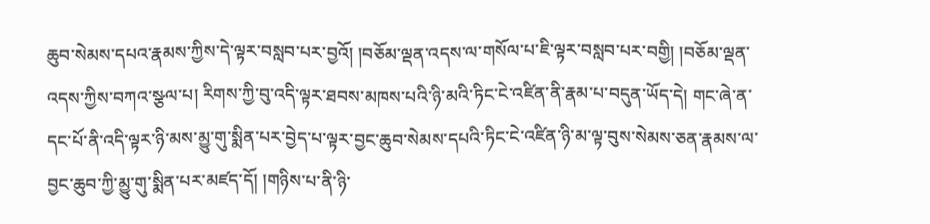ཆུབ་སེམས་དཔའ་རྣམས་ཀྱིས་དེ་ལྟར་བསླབ་པར་བྱའོ། །བཅོམ་ལྡན་འདས་ལ་གསོལ་པ་ཇི་ལྟར་བསླབ་པར་བགྱི། །བཅོམ་ལྡན་འདས་ཀྱིས་བཀའ་སྩལ་པ། རིགས་ཀྱི་བུ་འདི་ལྟར་ཐབས་མཁས་པའི་ཉི་མའི་ཏིང་ངེ་འཛིན་ནི་རྣམ་པ་བདུན་ཡོད་དེ། གང་ཞེ་ན་དང་པོ་ནི་འདི་ལྟར་ཉི་མས་མྱུ་གུ་སྨིན་པར་བྱེད་པ་ལྟར་བྱང་ཆུབ་སེམས་དཔའི་ཏིང་ངེ་འཛིན་ཉི་མ་ལྟ་བུས་སེམས་ཅན་རྣམས་ལ་བྱང་ཆུབ་ཀྱི་མྱུ་གུ་སྨིན་པར་མཛད་དོ། །གཉིས་པ་ནི་ཉི་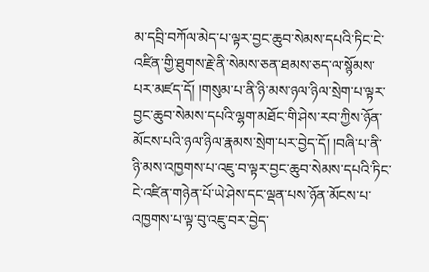མ་དབྲི་བཀོལ་མེད་པ་ལྟར་བྱང་ཆུབ་སེམས་དཔའི་ཏིང་ངེ་འཛིན་གྱི་ཐུགས་རྗེ་ནི་སེམས་ཅན་ཐམས་ཅད་ལ་སྙོམས་པར་མཛད་དོ། །གསུམ་པ་ནི་ཉི་མས་ཉལ་ཉིལ་སྲེག་པ་ལྟར་བྱང་ཆུབ་སེམས་དཔའི་ལྷག་མཐོང་གི་ཤེས་རབ་ཀྱིས་ཉོན་མོངས་པའི་ཉལ་ཉིལ་རྣམས་སྲེག་པར་བྱེད་དོ། །བཞི་པ་ནི་ཉི་མས་འཁྱགས་པ་འཇུ་བ་ལྟར་བྱང་ཆུབ་སེམས་དཔའི་ཏིང་ངེ་འཛིན་གཉེན་པོ་ཡེ་ཤེས་དང་ལྡན་པས་ཉོན་མོངས་པ་འཁྱགས་པ་ལྟ་བུ་འཇུ་བར་བྱེད་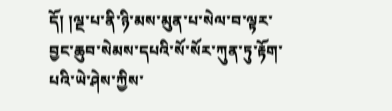དོ། །ལྔ་པ་ནི་ཉི་མས་མུན་པ་སེལ་བ་ལྟར་བྱང་ཆུབ་སེམས་དཔའི་སོ་སོར་ཀུན་ཏུ་རྟོག་པའི་ཡེ་ཤེས་ཀྱིས་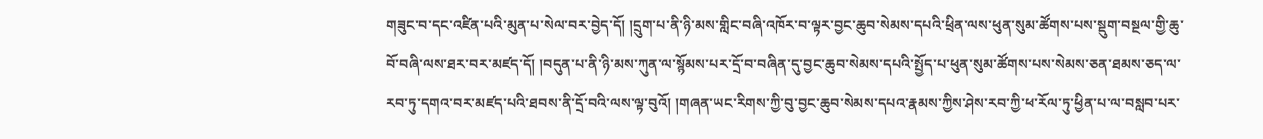གཟུང་བ་དང་འཛིན་པའི་མུན་པ་སེལ་བར་བྱེད་དོ། །དྲུག་པ་ནི་ཉི་མས་གླིང་བཞི་འཁོར་བ་ལྟར་བྱང་ཆུབ་སེམས་དཔའི་ཕྲིན་ལས་ཕུན་སུམ་ཚོགས་པས་སྡུག་བསྔལ་གྱི་ཆུ་བོ་བཞི་ལས་ཐར་བར་མཛད་དོ། །བདུན་པ་ནི་ཉི་མས་ཀུན་ལ་སྙོམས་པར་དྲོ་བ་བཞིན་དུ་བྱང་ཆུབ་སེམས་དཔའི་སྤྱོད་པ་ཕུན་སུམ་ཚོགས་པས་སེམས་ཅན་ཐམས་ཅད་ལ་རབ་ཏུ་དགའ་བར་མཛད་པའི་ཐབས་ནི་དྲོ་བའི་ལས་ལྟ་བུའོ། །གཞན་ཡང་རིགས་ཀྱི་བུ་བྱང་ཆུབ་སེམས་དཔའ་རྣམས་ཀྱིས་ཤེས་རབ་ཀྱི་ཕ་རོལ་ཏུ་ཕྱིན་པ་ལ་བསླབ་པར་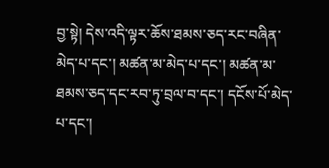བྱ་སྟེ། དེས་འདི་ལྟར་ཆོས་ཐམས་ཅད་རང་བཞིན་མེད་པ་དང་། མཚན་མ་མེད་པ་དང་། མཚན་མ་ཐམས་ཅད་དང་རབ་ཏུ་བྲལ་བ་དང་། དངོས་པོ་མེད་པ་དང་།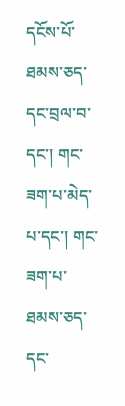དངོས་པོ་ཐམས་ཅད་དང་བྲལ་བ་དང་། གང་ཟག་པ་མེད་པ་དང་། གང་ཟག་པ་ཐམས་ཅད་དང་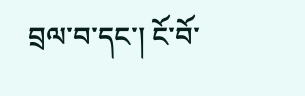བྲལ་བ་དང་། ངོ་བོ་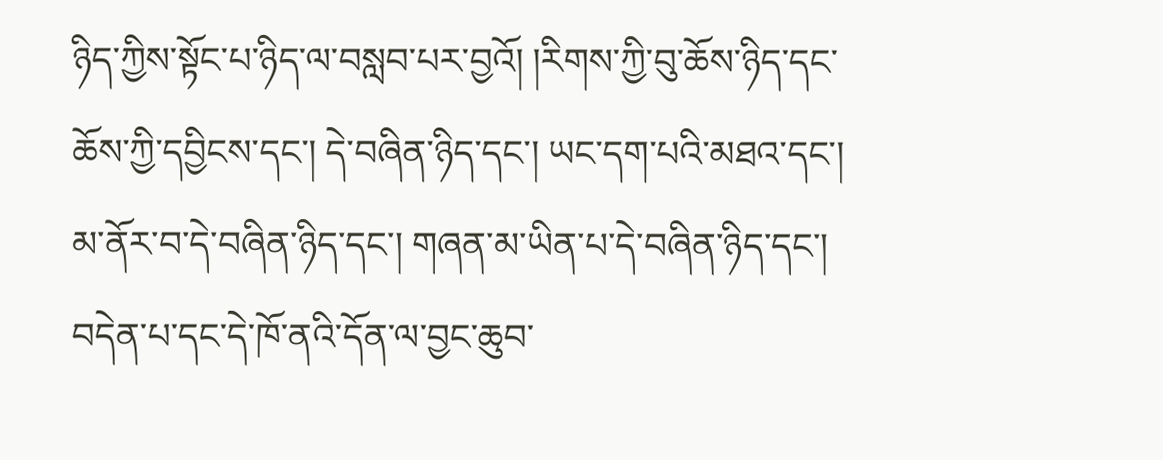ཉིད་ཀྱིས་སྟོང་པ་ཉིད་ལ་བསླབ་པར་བྱའོ། །རིགས་ཀྱི་བུ་ཆོས་ཉིད་དང་ཆོས་ཀྱི་དབྱིངས་དང་། དེ་བཞིན་ཉིད་དང་། ཡང་དག་པའི་མཐའ་དང་། མ་ནོར་བ་དེ་བཞིན་ཉིད་དང་། གཞན་མ་ཡིན་པ་དེ་བཞིན་ཉིད་དང་། བདེན་པ་དང་དེ་ཁོ་ནའི་དོན་ལ་བྱང་ཆུབ་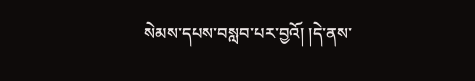སེམས་དཔས་བསླབ་པར་བྱའོ། །དེ་ནས་